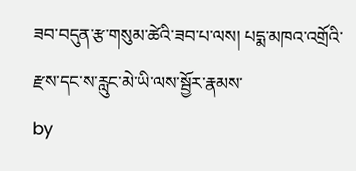ཟབ་བདུན་རྩ་གསུམ་ཚེའི་ཟབ་པ་ལས། པདྨ་མཁའ་འགྲོའི་རྫས་དང་ས་རླུང་མེ་ཡི་ལས་སྦྱོར་རྣམས་
by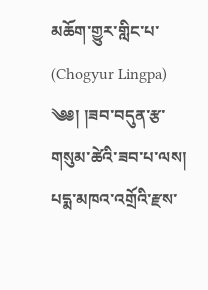མཆོག་གྱུར་གླིང་པ་ (Chogyur Lingpa)
༄༅། །ཟབ་བདུན་རྩ་གསུམ་ཚེའི་ཟབ་པ་ལས། པདྨ་མཁའ་འགྲོའི་རྫས་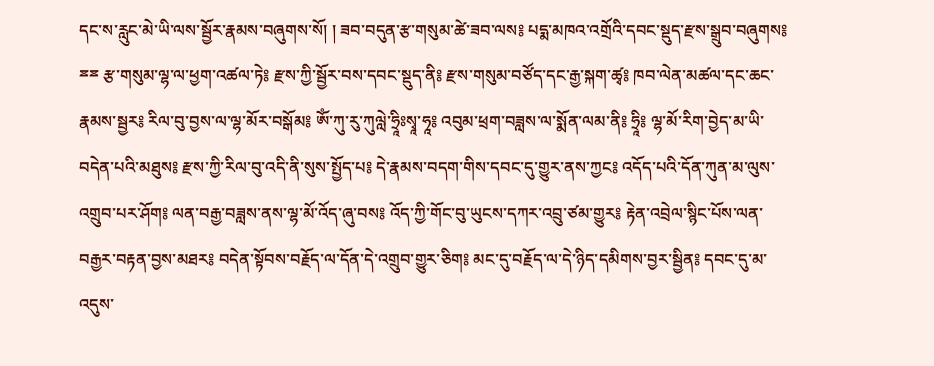དང་ས་རླུང་མེ་ཡི་ལས་སྦྱོར་རྣམས་བཞུགས་སོ། ། ཟབ་བདུན་རྩ་གསུམ་ཚེ་ཟབ་ལས༔ པདྨ་མཁའ་འགྲོའི་དབང་སྡུད་རྫས་སྒྲུབ་བཞུགས༔ ྈྈ རྩ་གསུམ་ལྷ་ལ་ཕྱག་འཚལ་ཏེ༔ རྫས་ཀྱི་སྦྱོར་བས་དབང་སྡུད་ནི༔ རྫས་གསུམ་བཙོད་དང་རྒྱ་སྐག་ཚྭ༔ ཁབ་ལེན་མཚལ་དང་ཆང་རྣམས་སྦྱར༔ རིལ་བུ་བྱས་ལ་ལྷ་མོར་བསྒོམ༔ ཨོཾ་ཀུ་རུ་ཀུལླེ་ཧྲཱིཿསྭཱ་ཧཱ༔ འབུམ་ཕྲག་བཟླས་ལ་སྨོན་ལམ་ནི༔ ཧྲཱི༔ ལྷ་མོ་རིག་བྱེད་མ་ཡི་བདེན་པའི་མཐུས༔ རྫས་ཀྱི་རིལ་བུ་འདི་ནི་སུས་སྤྱོད་པ༔ དེ་རྣམས་བདག་གིས་དབང་དུ་གྱུར་ནས་ཀྱང༔ འདོད་པའི་དོན་ཀུན་མ་ལུས་འགྲུབ་པར་ཤོག༔ ལན་བརྒྱ་བཟླས་ནས་ལྷ་མོ་འོད་ཞུ་བས༔ འོད་ཀྱི་གོང་བུ་ཡུངས་དཀར་འབྲུ་ཙམ་གྱུར༔ རྟེན་འབྲེལ་སྙིང་པོས་ལན་བརྒྱར་བརྟན་བྱས་མཐར༔ བདེན་སྟོབས་བརྗོད་ལ་དོན་དེ་འགྲུབ་གྱུར་ཅིག༔ མང་དུ་བརྗོད་ལ་དེ་ཉིད་དམིགས་བྱར་སྦྱིན༔ དབང་དུ་མ་འདུས་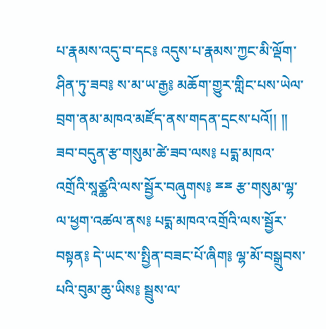པ་རྣམས་འདུ་བ་དང༔ འདུས་པ་རྣམས་ཀྱང་མི་ལྡོག་ཤིན་ཏུ་ཟབ༔ ས་མ་ཡ་རྒྱ༔ མཆོག་གྱུར་གླིང་པས་ཡེལ་བྲག་ནམ་མཁའ་མཛོད་ནས་གདན་དྲངས་པའོ།། །། ཟབ་བདུན་རྩ་གསུམ་ཚེ་ཟབ་ལས༔ པདྨ་མཁའ་འགྲོའི་སཱཙྪའི་ལས་སྦྱོར་བཞུགས༔ ྈྈ རྩ་གསུམ་ལྷ་ལ་ཕྱག་འཚལ་ནས༔ པདྨ་མཁའ་འགྲོའི་ལས་སྦྱོར་བསྟན༔ དེ་ཡང་ས་སྤྱིན་བཟང་པོ་ཞིག༔ ལྷ་མོ་བསྒྲུབས་པའི་བུམ་ཆུ་ཡིས༔ སྦྲུས་ལ་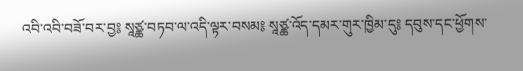འབི་འབི་བཟོ་བར་བྱ༔ སཱཙྪ་བཏབ་ལ་འདི་ལྟར་བསམ༔ སཱཙྪ་འོད་དམར་གུར་ཁྱིམ་དུ༔ དབུས་དང་ཕྱོགས་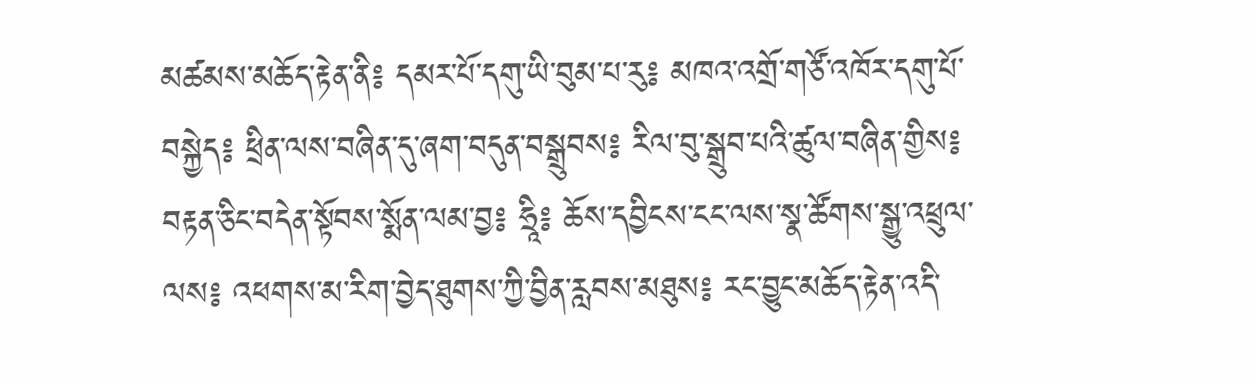མཚམས་མཆོད་རྟེན་ནི༔ དམར་པོ་དགུ་ཡི་བུམ་པ་རུ༔ མཁའ་འགྲོ་གཙོ་འཁོར་དགུ་པོ་བསྐྱེད༔ ཕྲིན་ལས་བཞིན་དུ་ཞག་བདུན་བསྒྲུབས༔ རིལ་བུ་སྒྲུབ་པའི་ཚུལ་བཞིན་གྱིས༔ བརྟན་ཅིང་བདེན་སྟོབས་སྨོན་ལམ་བྱ༔ ཧྲཱི༔ ཆོས་དབྱིངས་ངང་ལས་སྣ་ཚོགས་སྒྱུ་འཕྲུལ་ལས༔ འཕགས་མ་རིག་བྱེད་ཐུགས་ཀྱི་བྱིན་རླབས་མཐུས༔ རང་བྱུང་མཆོད་རྟེན་འདི་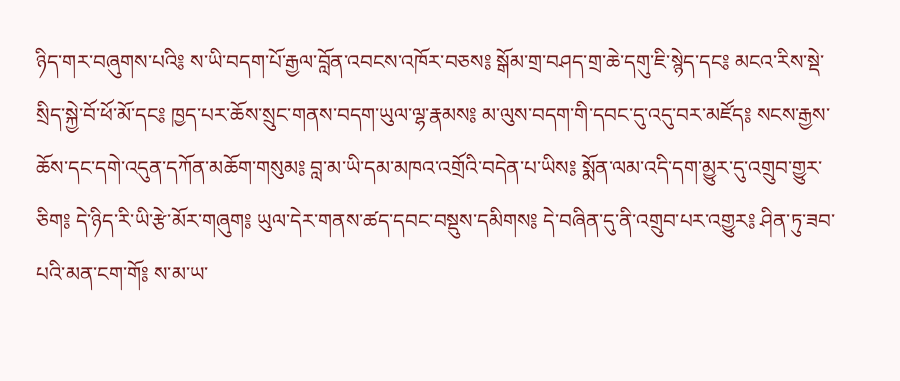ཉིད་གར་བཞུགས་པའི༔ ས་ཡི་བདག་པོ་རྒྱལ་བློན་འབངས་འཁོར་བཅས༔ སྒོམ་གྲ་བཤད་གྲ་ཆེ་དགུ་ཇི་སྙེད་དང༔ མངའ་རིས་སྡེ་སྲིད་སྐྱེ་བོ་ཕོ་མོ་དང༔ ཁྱད་པར་ཆོས་སྲུང་གནས་བདག་ཡུལ་ལྷ་རྣམས༔ མ་ལུས་བདག་གི་དབང་དུ་འདུ་བར་མཛོད༔ སངས་རྒྱས་ཆོས་དང་དགེ་འདུན་དཀོན་མཆོག་གསུམ༔ བླ་མ་ཡི་དམ་མཁའ་འགྲོའི་བདེན་པ་ཡིས༔ སྨོན་ལམ་འདི་དག་མྱུར་དུ་འགྲུབ་གྱུར་ཅིག༔ དེ་ཉིད་རི་ཡི་རྩེ་མོར་གཞུག༔ ཡུལ་དེར་གནས་ཚད་དབང་བསྡུས་དམིགས༔ དེ་བཞིན་དུ་ནི་འགྲུབ་པར་འགྱུར༔ ཤིན་ཏུ་ཟབ་པའི་མན་ངག་གོ༔ ས་མ་ཡ་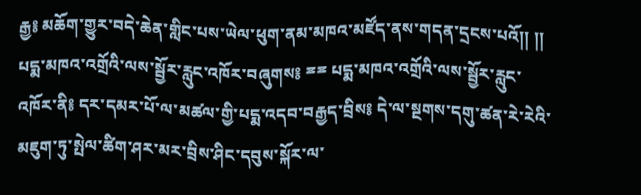རྒྱ༔ མཆོག་གྱུར་བདེ་ཆེན་གླིང་པས་ཡེལ་ཕུག་ནམ་མཁའ་མཛོད་ནས་གདན་དྲངས་པའོ།། །། པདྨ་མཁའ་འགྲོའི་ལས་སྦྱོར་རླུང་འཁོར་བཞུགས༔ ྈྈ པདྨ་མཁའ་འགྲོའི་ལས་སྦྱོར་རླུང་འཁོར་ནི༔ དར་དམར་པོ་ལ་མཚལ་གྱི་པདྨ་འདབ་བརྒྱད་བྲིས༔ དེ་ལ་སྔགས་དགུ་ཚན་རེ་རེའི་མཇུག་ཏུ་སྤེལ་ཚིག་ཤར་མར་བྲིས་ཤིང་དབུས་སྐོར་ལ་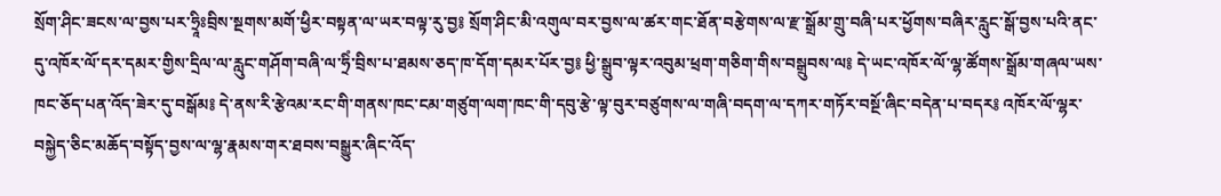སྲོག་ཤིང་ཟངས་ལ་བྱས་པར་ཧྲཱིཿབྲིས་སྔགས་མགོ་ཕྱིར་བསྟན་ལ་ཡར་བལྟ་རུ་བྱ༔ སྲོག་ཤིང་མི་འགུལ་བར་བྱས་ལ་ཚར་གང་ཐོན་བརྩེགས་ལ་རྫ་སྒྲོམ་གྲུ་བཞི་པར་ཕྱོགས་བཞིར་རླུང་སྒོ་བྱས་པའི་ནང་དུ་འཁོར་ལོ་དར་དམར་གྱིས་དྲིལ་ལ་རླུང་གཤོག་བཞི་ལ་ཧྲིཾ་བྲིས་པ་ཐམས་ཅད་ཁ་དོག་དམར་པོར་བྱ༔ ཕྱི་སྒྲུབ་ལྟར་འབུམ་ཕྲག་གཅིག་གིས་བསྒྲུབས་ལ༔ དེ་ཡང་འཁོར་ལོ་ལྷ་ཚོགས་སྒྲོམ་གཞལ་ཡས་ཁང་ཅོད་པན་འོད་ཟེར་དུ་བསྒོམ༔ དེ་ནས་རི་རྩེའམ་རང་གི་གནས་ཁང་ངམ་གཙུག་ལག་ཁང་གི་དབུ་རྩེ་ལྟ་བུར་བཙུགས་ལ་གཞི་བདག་ལ་དཀར་གཏོར་བསྔོ་ཞིང་བདེན་པ་བདར༔ འཁོར་ལོ་ལྷར་བསྐྱེད་ཅིང་མཆོད་བསྟོད་བྱས་ལ་ལྷ་རྣམས་གར་ཐབས་བསྒྱུར་ཞིང་འོད་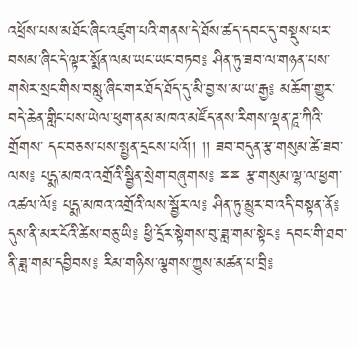འཕྲོས་པས་མཐོང་ཞིང་འཛུག་པའི་གནས་དེ་ཐོས་ཚད་དབང་དུ་བསྡུས་པར་བསམ་ཞིང་དེ་ལྟར་སྨོན་ལམ་ཡང་ཡང་བཏབ༔ ཤིན་ཏུ་ཟབ་ལ་གཉན་པས་གསེར་སྲང་གིས་བསླུ་ཞིང་གར་ཐོད་ཐོད་དུ་མི་བྱ་ས་མ་ཡ་རྒྱ༔ མཆོག་གྱུར་བདེ་ཆེན་གླིང་པས་ཡེལ་ཕུག་ནམ་མཁའ་མཛོད་ནས་རིགས་ལྡན་ཌཱ་ཀིའི་གྲོགས་ དང་བཅས་པས་སྤྱན་དྲངས་པའོ།། །། ཟབ་བདུན་རྩ་གསུམ་ཚེ་ཟབ་ལས༔ པདྨ་མཁའ་འགྲོའི་སྦྱིན་སྲེག་བཞུགས༔ ྈྈ རྩ་གསུམ་ལྷ་ལ་ཕྱག་འཚལ་ལོ༔ པདྨ་མཁའ་འགྲོའི་ལས་སྦྱོར་ལ༔ ཤིན་ཏུ་མྱུར་བ་འདི་བསྟན་ནོ༔ དུས་ནི་མར་ངོའི་ཚེས་བཅུ་ཡི༔ ཕྱི་དྲོར་སྟེགས་བུ་ཟླ་གམ་སྟེང༔ དབང་གི་ཐབ་ནི་ཟླ་གམ་དབྱིབས༔ རིམ་གཉིས་ལྕགས་ཀྱུས་མཚན་པ་བྲི༔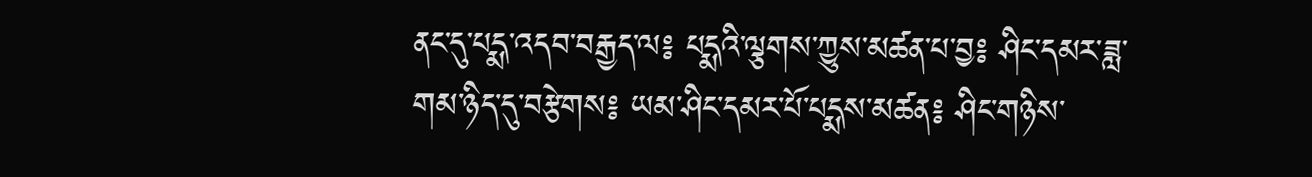ནང་དུ་པདྨ་འདབ་བརྒྱད་ལ༔ པདྨའི་ལྕགས་ཀྱུས་མཚན་པ་བྱ༔ ཤིང་དམར་ཟླ་གམ་ཉིད་དུ་བརྩེགས༔ ཡམ་ཤིང་དམར་པོ་པདྨས་མཚན༔ ཤིང་གཉིས་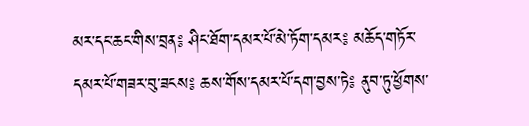མར་དང་ཆང་གིས་བྲན༔ ཤིང་ཐོག་དམར་པོ་མེ་ཏོག་དམར༔ མཆོད་གཏོར་དམར་པོ་གཟར་བུ་ཟངས༔ ཆས་གོས་དམར་པོ་དག་བྱས་ཏེ༔ ནུབ་ཏུ་ཕྱོགས་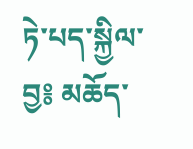ཏེ་པད་སྐྱིལ་བྱ༔ མཆོད་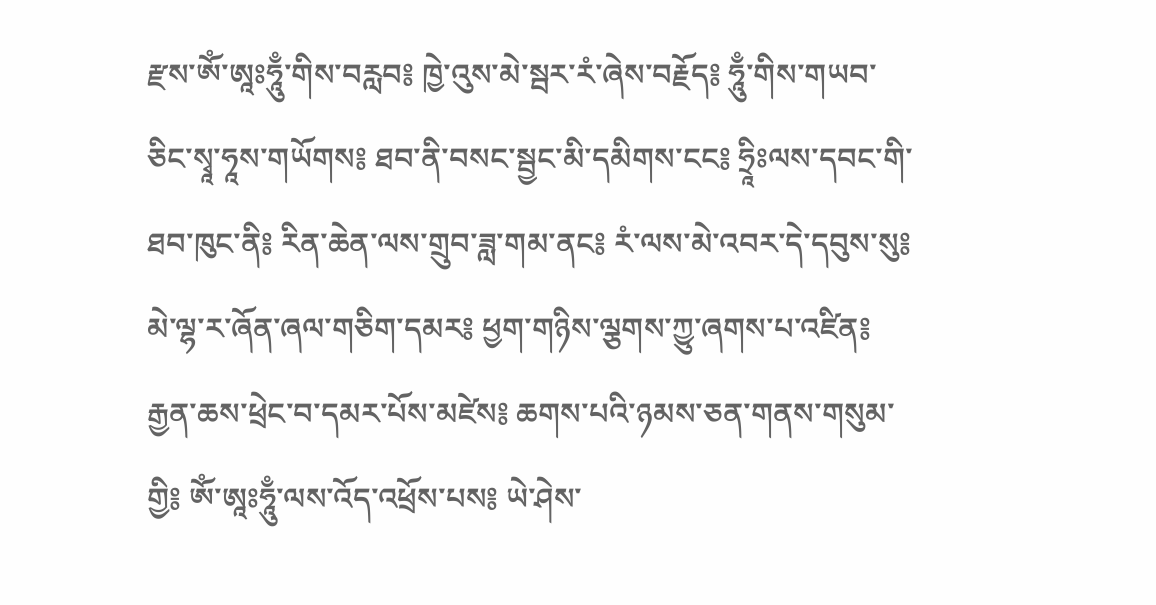རྫས་ཨོཾ་ཨཱཿཧཱུྃ་གིས་བརླབ༔ ཁྱེ་འུས་མེ་སྦར་རཾ་ཞེས་བརྗོད༔ ཧཱུྃ་གིས་གཡབ་ཅིང་སྭཱ་ཧཱས་གཡོགས༔ ཐབ་ནི་བསང་སྦྱང་མི་དམིགས་ངང༔ ཧྲཱིཿལས་དབང་གི་ཐབ་ཁུང་ནི༔ རིན་ཆེན་ལས་གྲུབ་ཟླ་གམ་ནང༔ རཾ་ལས་མེ་འབར་དེ་དབུས་སུ༔ མེ་ལྷ་ར་ཞོན་ཞལ་གཅིག་དམར༔ ཕྱག་གཉིས་ལྕགས་ཀྱུ་ཞགས་པ་འཛིན༔ རྒྱན་ཆས་ཕྲེང་བ་དམར་པོས་མཛེས༔ ཆགས་པའི་ཉམས་ཅན་གནས་གསུམ་གྱི༔ ཨོཾ་ཨཱཿཧཱུྃ་ལས་འོད་འཕྲོས་པས༔ ཡེ་ཤེས་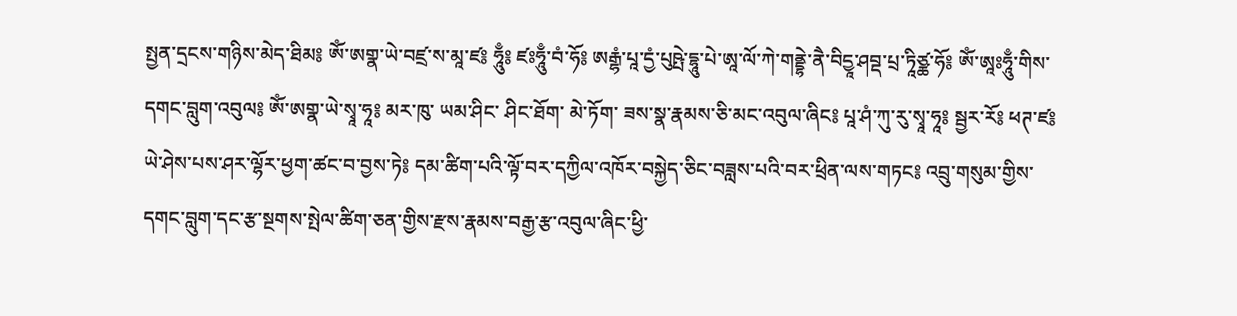སྤྱན་དྲངས་གཉིས་མེད་ཐིམ༔ ཨོཾ་ཨགྣ་ཡེ་བཛྲ་ས་མཱ་ཛ༔ ཧཱུྃ༔ ཛཿཧཱུྃ་བཾ་ཧོ༔ ཨརྒྷཾ་པཱ་དྱཾ་པུཥྤེ་དྷཱུ་པེ་ཨཱ་ལོ་ཀེ་གནྡྷེ་ནཻ་བིདྱཱ་ཤབྡ་པྲ་ཏཱིཙྪ་ཧོ༔ ཨོཾ་ཨཱཿཧཱུྃ་གིས་དགང་བླུག་འབུལ༔ ཨོཾ་ཨགྣ་ཡེ་སྭཱ་ཧཱ༔ མར་ཁུ་ ཡམ་ཤིང་ ཤིང་ཐོག་ མེ་ཏོག་ ཟས་སྣ་རྣམས་ཅི་མང་འབུལ་ཞིང༔ པཱ་ཤཾ་ཀུ་རུ་སྭཱ་ཧཱ༔ སྦྱར་རོ༔ ཕཊ་ཛ༔ ཡེ་ཤེས་པས་ཤར་ལྷོར་ཕྱག་ཚང་བ་བྱས་ཏེ༔ དམ་ཚིག་པའི་ལྟོ་བར་དཀྱིལ་འཁོར་བསྐྱེད་ཅིང་བཟླས་པའི་བར་ཕྲིན་ལས་གཏང༔ འབྲུ་གསུམ་གྱིས་དགང་བླུག་དང་རྩ་སྔགས་སྤེལ་ཚིག་ཅན་གྱིས་རྫས་རྣམས་བརྒྱ་རྩ་འབུལ་ཞིང་ཕྱི་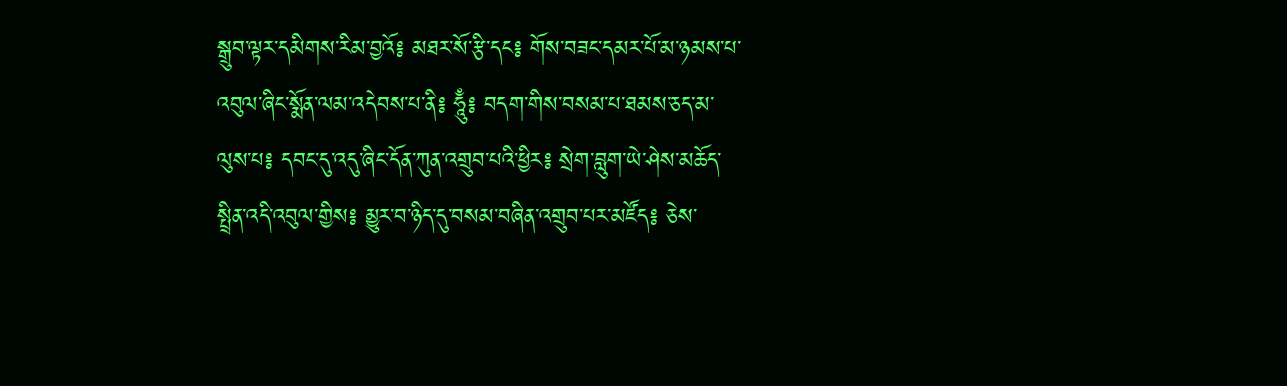སྒྲུབ་ལྟར་དམིགས་རིམ་བྱའོ༔ མཐར་སོ་རྩི་དང༔ གོས་བཟང་དམར་པོ་མ་ཉམས་པ་འབུལ་ཞིང་སྨོན་ལམ་འདེབས་པ་ནི༔ ཧཱུྃ༔ བདག་གིས་བསམ་པ་ཐམས་ཅད་མ་ལུས་པ༔ དབང་དུ་འདུ་ཞིང་དོན་ཀུན་འགྲུབ་པའི་ཕྱིར༔ སྲེག་བླུག་ཡེ་ཤེས་མཆོད་སྤྲིན་འདི་འབུལ་གྱིས༔ མྱུར་བ་ཉིད་དུ་བསམ་བཞིན་འགྲུབ་པར་མཛོད༔ ཅེས་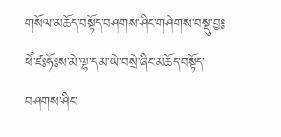གསོལ་མཆོད་བསྟོད་བཤགས་ཤིང་གཤེགས་བསྡུ་བྱ༔ ཕེཾ་ཛཿཧོཿས་མེ་ལྷ་དམ་ཡེ་བསྲེ་ཞིང་མཆོད་བསྟོད་བཤགས་ཤིང་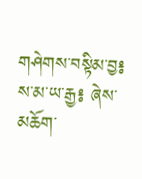གཤེགས་བསྟིམ་བྱ༔ ས་མ་ཡ་རྒྱ༔ ཞེས་མཆོག་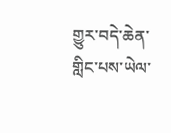གྱུར་བདེ་ཆེན་གླིང་པས་ཡེལ་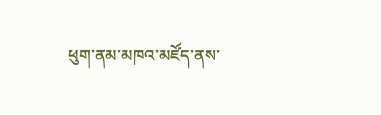ཕུག་ནམ་མཁའ་མཛོད་ནས་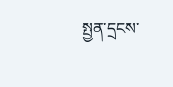སྤྱན་དྲངས་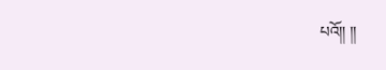པའོ།། །།